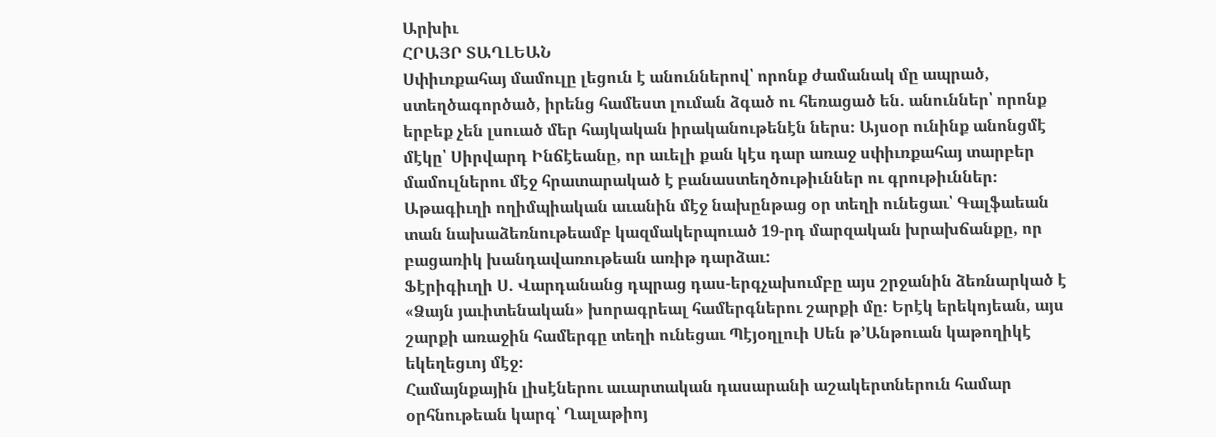Արխիւ
ՀՐԱՅՐ ՏԱՂԼԵԱՆ
Սփիւռքահայ մամուլը լեցուն է անուններով՝ որոնք ժամանակ մը ապրած, ստեղծագործած, իրենց համեստ լուման ձգած ու հեռացած են. անուններ՝ որոնք երբեք չեն լսուած մեր հայկական իրականութենէն ներս։ Այսօր ունինք անոնցմէ մէկը՝ Սիրվարդ Ինճէեանը, որ աւելի քան կէս դար առաջ սփիւռքահայ տարբեր մամուլներու մէջ հրատարակած է բանաստեղծութիւններ ու գրութիւններ։
Աթագիւղի ողիմպիական աւանին մէջ նախընթաց օր տեղի ունեցաւ՝ Գալֆաեան տան նախաձեռնութեամբ կազմակերպուած 19-րդ մարզական խրախճանքը, որ բացառիկ խանդավառութեան առիթ դարձաւ:
Ֆէրիգիւղի Ս. Վարդանանց դպրաց դաս-երգչախումբը այս շրջանին ձեռնարկած է «Ձայն յաւիտենական» խորագրեալ համերգներու շարքի մը։ Երէկ երեկոյեան, այս շարքի առաջին համերգը տեղի ունեցաւ Պէյօղլուի Սեն թ՚Անթուան կաթողիկէ եկեղեցւոյ մէջ։
Համայնքային լիսէներու աւարտական դասարանի աշակերտներուն համար օրհնութեան կարգ՝ Ղալաթիոյ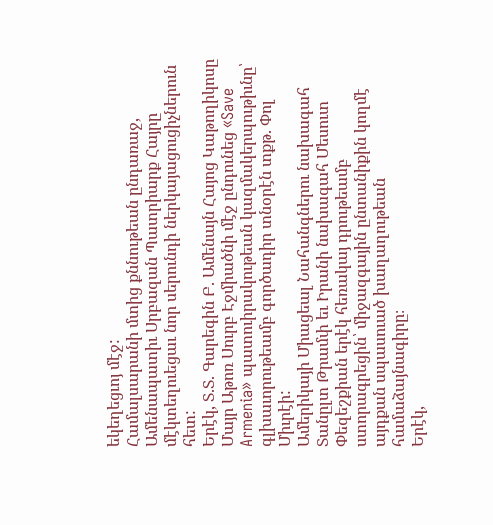եկեղեցւոյ մէջ:
Համալսարանի մտից քննութեան ընդառաջ, Ամենապատիւ Սրբազան Պատրիարք Հայրը մէկտեղուեցաւ նոր սերունդի ներկայացուցիչներուն հետ:
Երէկ, Տ.Տ. Գարեգին Բ. Ամենայն Հայոց Կաթողիկոսը Մայր Աթոռ Սուրբ Էջմիածնի մէջ ընդունեց «Save Armenia» պատուիրակութեան կազմակերպութիւնը՝ գլխաւորութեամբ գործադիր տնօրէն տքթ. Փոլ Միւրէի:
Ամերիկայի Միացեալ Նահանգներու նախագահ Տանըլտ Թրամփ եւ Իրանի նախագահ Մեսուտ Փեզեշքիան երէկ հեռակայ դրութեամբ ստորագրեցին՝ միջազգային ընտանիքին կողմէ այդքան սպասուած խաղաղութեան համաձայնագիրը։
Երէկ,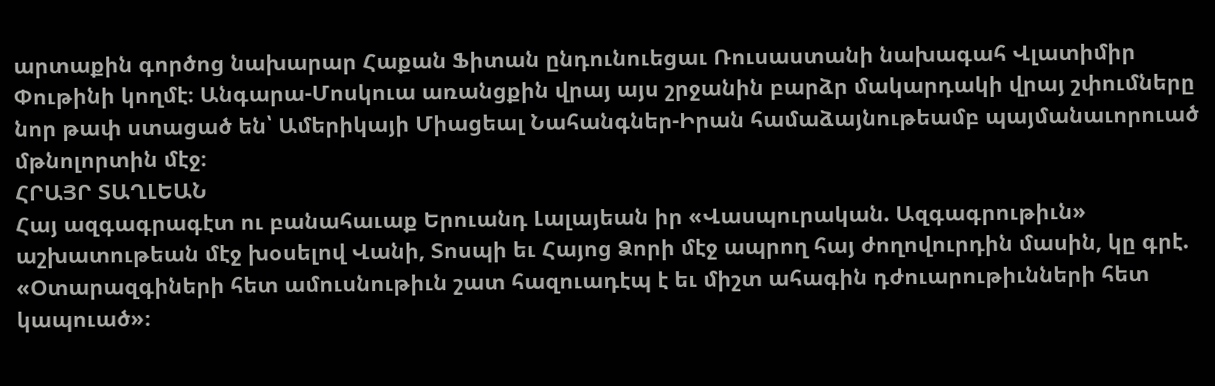արտաքին գործոց նախարար Հաքան Ֆիտան ընդունուեցաւ Ռուսաստանի նախագահ Վլատիմիր Փութինի կողմէ։ Անգարա-Մոսկուա առանցքին վրայ այս շրջանին բարձր մակարդակի վրայ շփումները նոր թափ ստացած են՝ Ամերիկայի Միացեալ Նահանգներ-Իրան համաձայնութեամբ պայմանաւորուած մթնոլորտին մէջ։
ՀՐԱՅՐ ՏԱՂԼԵԱՆ
Հայ ազգագրագէտ ու բանահաւաք Երուանդ Լալայեան իր «Վասպուրական. Ազգագրութիւն» աշխատութեան մէջ խօսելով Վանի, Տոսպի եւ Հայոց Ձորի մէջ ապրող հայ ժողովուրդին մասին, կը գրէ. «Օտարազգիների հետ ամուսնութիւն շատ հազուադէպ է եւ միշտ ահագին դժուարութիւնների հետ կապուած»։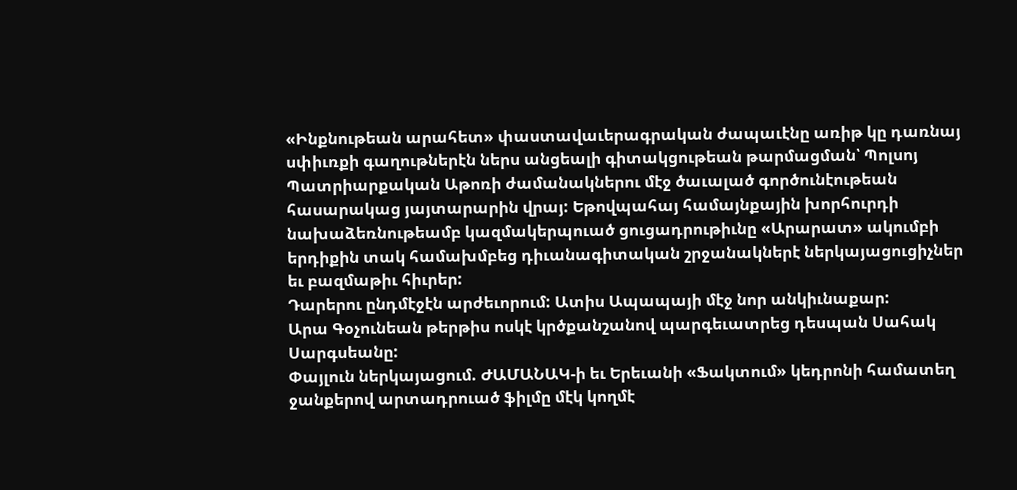«Ինքնութեան արահետ» փաստավաւերագրական ժապաւէնը առիթ կը դառնայ սփիւռքի գաղութներէն ներս անցեալի գիտակցութեան թարմացման՝ Պոլսոյ Պատրիարքական Աթոռի ժամանակներու մէջ ծաւալած գործունէութեան հասարակաց յայտարարին վրայ: Եթովպահայ համայնքային խորհուրդի նախաձեռնութեամբ կազմակերպուած ցուցադրութիւնը «Արարատ» ակումբի երդիքին տակ համախմբեց դիւանագիտական շրջանակներէ ներկայացուցիչներ եւ բազմաթիւ հիւրեր:
Դարերու ընդմէջէն արժեւորում: Ատիս Ապապայի մէջ նոր անկիւնաքար:
Արա Գօչունեան թերթիս ոսկէ կրծքանշանով պարգեւատրեց դեսպան Սահակ Սարգսեանը:
Փայլուն ներկայացում. ԺԱՄԱՆԱԿ-ի եւ Երեւանի «Ֆակտում» կեդրոնի համատեղ ջանքերով արտադրուած ֆիլմը մէկ կողմէ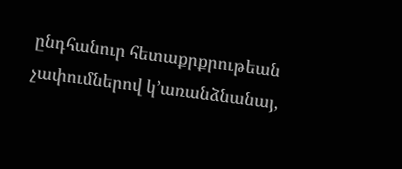ընդհանուր հետաքրքրութեան չափումներով կ՚առանձնանայ,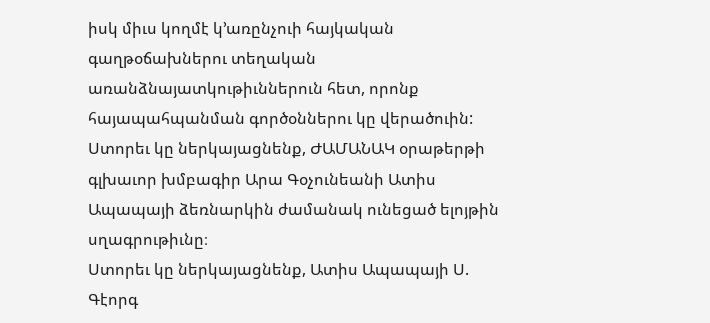իսկ միւս կողմէ կ՚առընչուի հայկական գաղթօճախներու տեղական առանձնայատկութիւններուն հետ, որոնք հայապահպանման գործօններու կը վերածուին:
Ստորեւ կը ներկայացնենք, ԺԱՄԱՆԱԿ օրաթերթի գլխաւոր խմբագիր Արա Գօչունեանի Ատիս Ապապայի ձեռնարկին ժամանակ ունեցած ելոյթին սղագրութիւնը։
Ստորեւ կը ներկայացնենք, Ատիս Ապապայի Ս. Գէորգ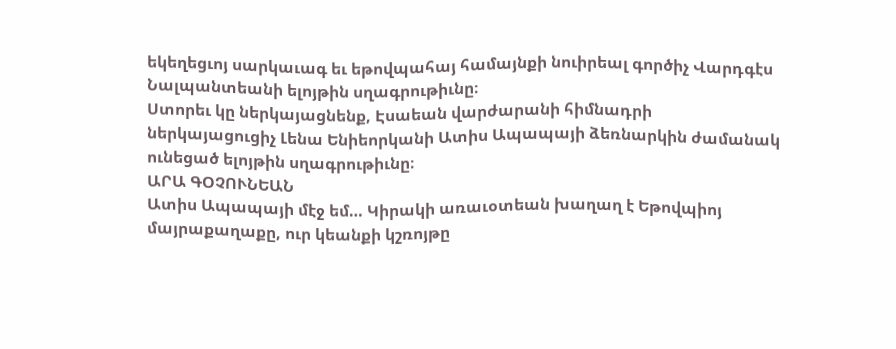եկեղեցւոյ սարկաւագ եւ եթովպահայ համայնքի նուիրեալ գործիչ Վարդգէս Նալպանտեանի ելոյթին սղագրութիւնը։
Ստորեւ կը ներկայացնենք, Էսաեան վարժարանի հիմնադրի ներկայացուցիչ Լենա Ենիեորկանի Ատիս Ապապայի ձեռնարկին ժամանակ ունեցած ելոյթին սղագրութիւնը։
ԱՐԱ ԳՕՉՈՒՆԵԱՆ
Ատիս Ապապայի մէջ եմ… Կիրակի առաւօտեան խաղաղ է Եթովպիոյ մայրաքաղաքը, ուր կեանքի կշռոյթը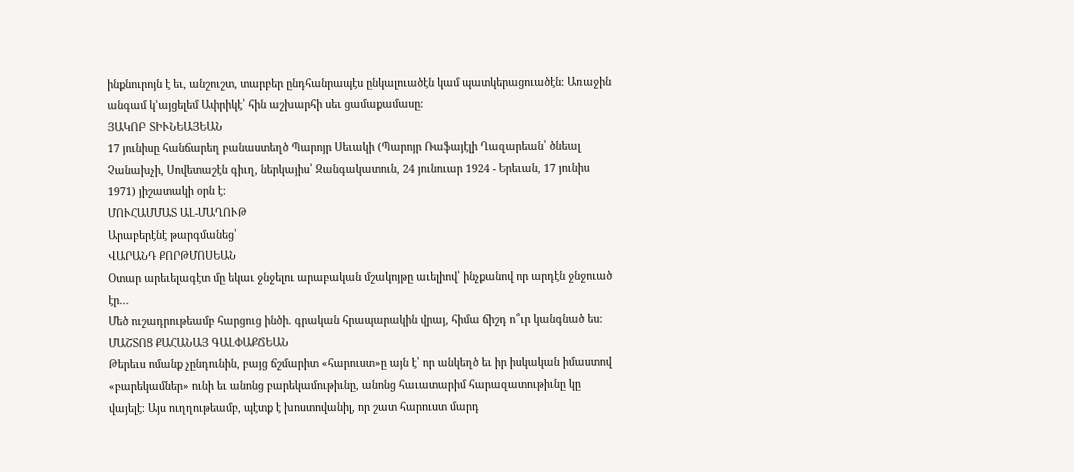ինքնուրոյն է եւ, անշուշտ, տարբեր ընդհանրապէս ընկալուածէն կամ պատկերացուածէն։ Առաջին անգամ կ՚այցելեմ Ափրիկէ՝ հին աշխարհի սեւ ցամաքամասը։
ՅԱԿՈԲ ՏԻՒՆԵԱՅԵԱՆ
17 յունիսը հանճարեղ բանաստեղծ Պարոյր Սեւակի (Պարոյր Ռաֆայէլի Ղազարեան՝ ծնեալ Չանախչի, Սովետաշէն գիւղ, ներկայիս՝ Զանգակատուն, 24 յունուար 1924 - Երեւան, 17 յունիս 1971) յիշատակի օրն է:
ՄՈՒՀԱՄՄԱՏ ԱԼ-ՄԱՂՈՒԹ
Արաբերէնէ թարգմանեց՝
ՎԱՐԱՆԴ ՔՈՐԹՄՈՍԵԱՆ
Օտար արեւելագէտ մը եկաւ ջնջելու արաբական մշակոյթը աւելիով՝ ինչքանով որ արդէն ջնջուած էր…
Մեծ ուշադրութեամբ հարցուց ինծի. գրական հրապարակին վրայ, հիմա ճիշդ ո՞ւր կանգնած ես:
ՄԱՇՏՈՑ ՔԱՀԱՆԱՅ ԳԱԼՓԱՔՃԵԱՆ
Թերեւս ոմանք չընդունին, բայց ճշմարիտ «հարուստ»ը այն է՝ որ անկեղծ եւ իր իսկական իմաստով «բարեկամներ» ունի եւ անոնց բարեկամութիւնը, անոնց հաւատարիմ հարազատութիւնը կը վայելէ։ Այս ուղղութեամբ, պէտք է խոստովանիլ, որ շատ հարուստ մարդ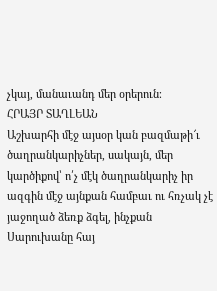չկայ, մանաւանդ մեր օրերուն։
ՀՐԱՅՐ ՏԱՂԼԵԱՆ
Աշխարհի մէջ այսօր կան բազմաթի՜ւ ծաղրանկարիչներ, սակայն, մեր կարծիքով՝ ո՛չ մէկ ծաղրանկարիչ իր ազգին մէջ այնքան համբաւ ու հռչակ չէ յաջողած ձեռք ձգել, ինչքան Սարուխանը հայ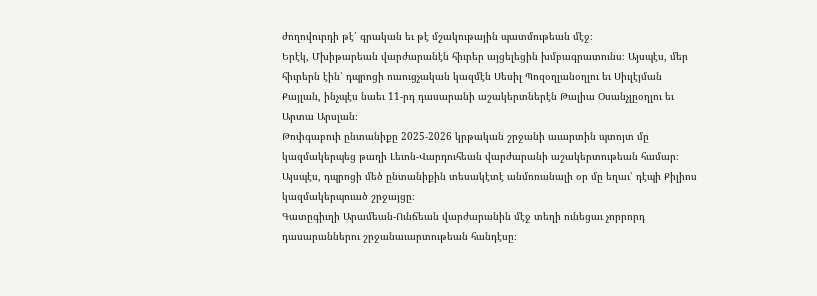ժողովուրդի թէ՛ գրական եւ թէ մշակութային պատմութեան մէջ։
Երէկ, Մխիթարեան վարժարանէն հիւրեր այցելեցին խմբագրատունս։ Այսպէս, մեր հիւրերն էին՝ դպրոցի ուսուցչական կազմէն Սեսիլ Պոզօղլանօղլու եւ Սիւլէյման Քայլան, ինչպէս նաեւ 11-րդ դասարանի աշակերտներէն Թալիա Օսանչլըօղլու եւ Արտա Արսլան։
Թոփգաբուի ընտանիքը 2025-2026 կրթական շրջանի աւարտին պտոյտ մը կազմակերպեց թաղի Լեւոն-Վարդուհեան վարժարանի աշակերտութեան համար։ Այսպէս, դպրոցի մեծ ընտանիքին տեսակէտէ անմոռանալի օր մը եղաւ՝ դէպի Քիլիոս կազմակերպուած շրջայցը։
Գատըգիւղի Արամեան-Ունճեան վարժարանին մէջ տեղի ունեցաւ չորրորդ դասարաններու շրջանաւարտութեան հանդէսը։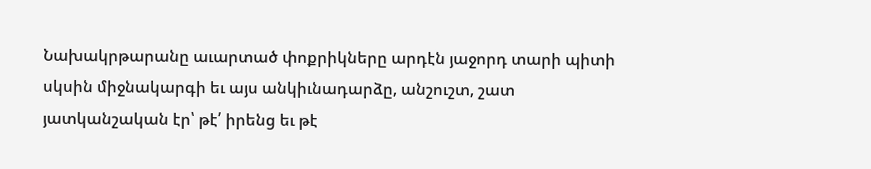Նախակրթարանը աւարտած փոքրիկները արդէն յաջորդ տարի պիտի սկսին միջնակարգի եւ այս անկիւնադարձը, անշուշտ, շատ յատկանշական էր՝ թէ՛ իրենց եւ թէ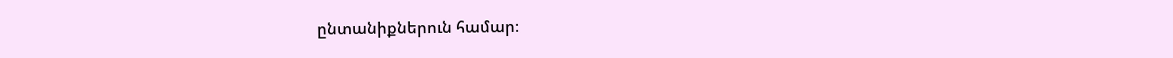ընտանիքներուն համար։